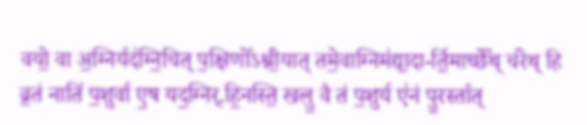वयो॒ वा अ॒ग्निर्यद॑ग्नि॒चित् प॒क्षिणो᳚ऽश्नी॒यात् तमे॒वाग्निम॑द्या॒दा-र्ति॒मार्च्छे᳚थ् च॑रेथ् हि व्र॒तं नाति॑ प॒शुर्वा ए॒ष यद॒ग्निर्.हि॒नस्ति॒ खलु॒ वै तं प॒शुर्य ए॑नं पु॒रस्ता᳚त्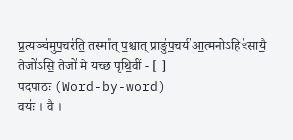प्र॒त्यञ्च॑मुप॒चर॑ति॒ तस्मा᳚त् प॒श्चात् प्राङु॑प॒चर्य॑ आ॒त्मनोऽहिꣳ॑सायै॒ तेजो॑ऽसि॒ तेजो॑ मे यच्छ पृथि॒वीं - [ ]
पदपाठः (Word-by-word)
वयः॑ । वै ।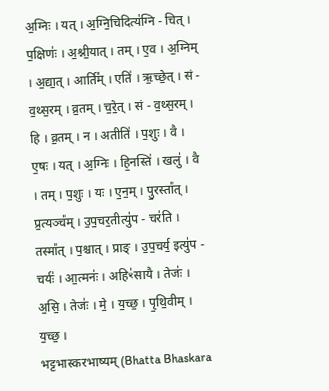अ॒ग्निः । यत् । अ॒ग्नि॒चिदित्य॑ग्नि - चित् । प॒क्षिणः॑ । अ॒श्नी॒यात् । तम् । ए॒व । अ॒ग्निम् । अ॒द्या॒त् । आर्ति᳚म् । एति॑ । ऋ॒च्छे॒त् । सं - व॒थ्स॒रम् । व्र॒तम् । च॒रे॒त् । सं - व॒थ्स॒रम् । हि । व्र॒तम् । न । अतीति॑ । प॒शुः । वै । ए॒षः । यत् । अ॒ग्निः । हि॒नस्ति॑ । खलु॑ । वै । तम् । प॒शुः । यः । ए॒न॒म् । पु॒रस्ता᳚त् । प्र॒त्यञ्च᳚म् । उ॒प॒चर॒तीत्यु॑प - चर॑ति । तस्मा᳚त् । प॒श्चात् । प्राङ् । उ॒प॒चर्य॒ इत्यु॑प - चर्यः॑ । आ॒त्मनः॑ । अहिꣳ॑सायै । तेजः॑ । अ॒सि॒ । तेजः॑ । मे॒ । य॒च्छ॒ । पृ॒थि॒वीम् । य॒च्छ॒ ।
भट्टभास्करभाष्यम् (Bhatta Bhaskara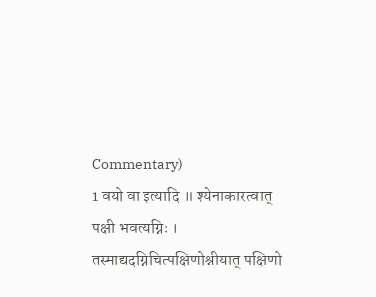Commentary)
1 वयो वा इत्यादि ॥ श्येनाकारत्वात् पक्षी भवत्यग्निः । तस्माद्यदग्निचित्पक्षिणोश्नीयात् पक्षिणो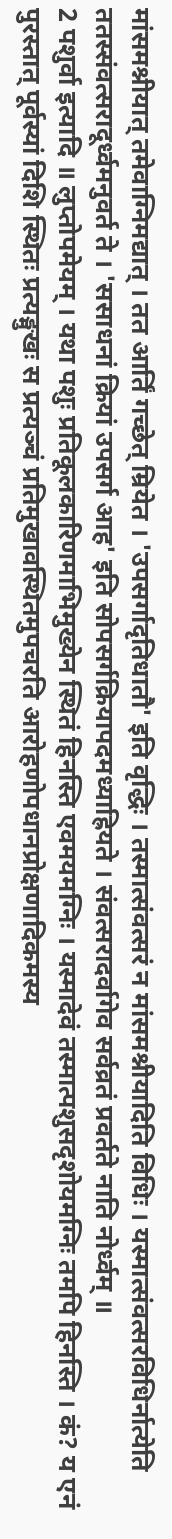मांसमश्नीयात् तमेवाग्निमद्यात् । तत आर्तिं गच्छेत् म्रियेत । 'उपसर्गादृतिधातौ' इति वृद्धिः । तस्मात्संवत्सरं न मांसमश्नीयादिति विधिः । यस्मात्संवत्सरविधिर्नात्येति ततस्संवत्सरादूर्ध्वमनुवर्त ते । 'ससाधनां क्रियां उपसर्ग आह' इति सोपसर्गक्रियापदमध्याह्रियते । संवत्सरादर्वागेव सर्वव्रतं प्रवर्तते नाति नोर्ध्वम् ॥
2 पशुर्वा इत्यादि ॥ लुप्तोपमेयम् । यथा पशुः प्रतिकूलकारिणमाभिमुख्येन स्थितं हिनस्ति एवमयमग्निः । यस्मादेवं तस्मात्पशुसदृशोयमग्निः तमपि हिनस्ति । कं? य एनं पुरस्तात् पूर्वस्यां दिशि स्थितः प्रत्यङ्मुखः स प्रत्यञ्चं प्रतिमुखावस्थितमुपचरति आरोहणोपधानप्रोक्षणादिकमस्य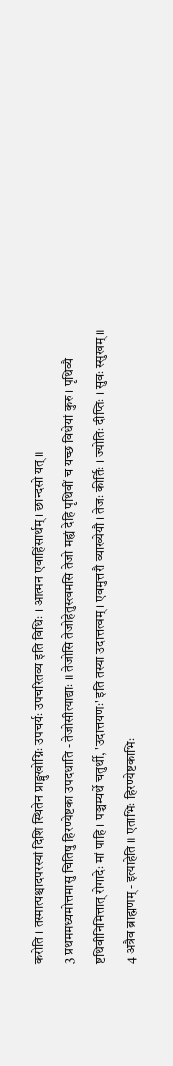करोति । तस्मात्पश्चादपरस्यां दिशि स्थितेन प्राङ्मुखोग्निः उपचर्यः उपचरितव्य इति विधिः । आत्मन एवाहिंसार्थम् । छान्दसो यत् ॥
3 प्रथममध्यमोत्तमासु चितिषु हिरण्येष्टका उपदधाति - तेजोसीत्याद्याः ॥ तेजोसि तेजोहेतुस्त्वमसि तेजो मह्यं देहि पृथिवीं च यच्छ विधेयां कुरु । पृथिव्यै ष्टथिवीनिमित्तात् रोगादेः मां पाहि । पञ्चम्यर्थे चतुर्थी, 'उदात्तयणः' इति तस्या उदात्तत्वम् । एवमुत्तरौ व्याख्येयौ । तेजः कीर्तिः । ज्योतिः दीप्तिः । सुवः स्सुखम् ॥
4 अत्रैव ब्राह्मणम् - इत्याहेति ॥ एताभिः हिरण्येष्टकाभिः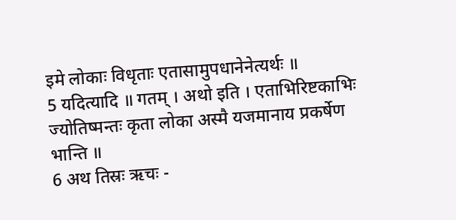इमे लोकाः विधृताः एतासामुपधानेनेत्यर्थः ॥
5 यदित्यादि ॥ गतम् । अथो इति । एताभिरिष्टकाभिः ज्योतिष्मन्तः कृता लोका अस्मै यजमानाय प्रकर्षेण भान्ति ॥
6 अथ तिस्रः ऋचः -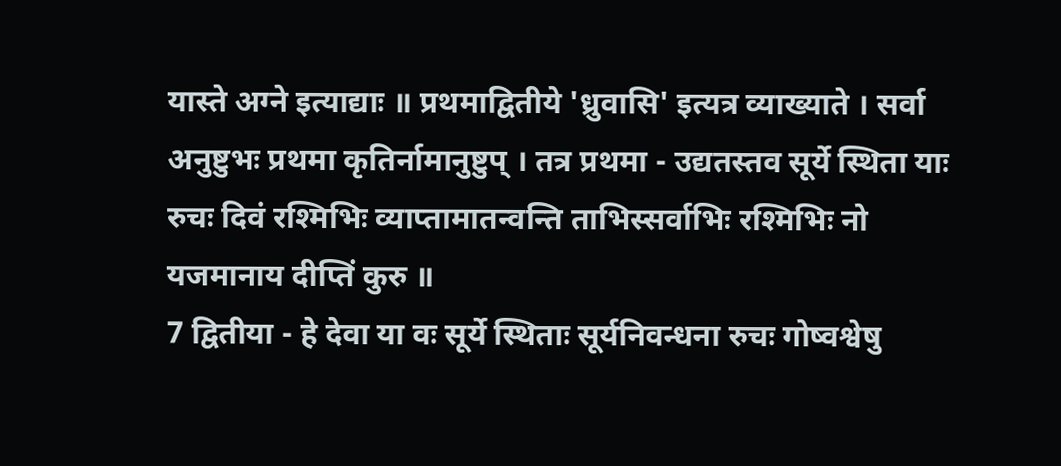यास्ते अग्ने इत्याद्याः ॥ प्रथमाद्वितीये 'ध्रुवासि' इत्यत्र व्याख्याते । सर्वा अनुष्टुभः प्रथमा कृतिर्नामानुष्टुप् । तत्र प्रथमा - उद्यतस्तव सूर्ये स्थिता याः रुचः दिवं रश्मिभिः व्याप्तामातन्वन्ति ताभिस्सर्वाभिः रश्मिभिः नो यजमानाय दीप्तिं कुरु ॥
7 द्वितीया - हे देवा या वः सूर्ये स्थिताः सूर्यनिवन्धना रुचः गोष्वश्वेषु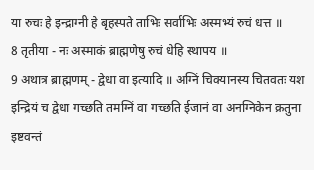या रुचः हे इन्द्राग्नी हे बृहस्पते ताभिः सर्वाभिः अस्मभ्यं रुचं धत्त ॥
8 तृतीया - नः अस्माकं ब्राह्मणेषु रुचं धेहि स्थापय ॥
9 अथात्र ब्राह्मणम् - द्वेधा वा इत्यादि ॥ अग्निं चिक्यानस्य चितवतः यश इन्द्रियं च द्वेधा गच्छति तमग्निं वा गच्छति ईजानं वा अनग्निकेन क्रतुना इष्टवन्तं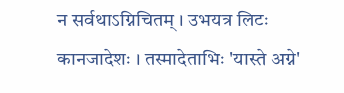न सर्वथाऽग्निचितम् । उभयत्र लिटः कानजादेशः । तस्मादेताभिः 'यास्ते अग्ने'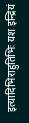इत्यादिभिराहुतिभिः यश इन्द्रियं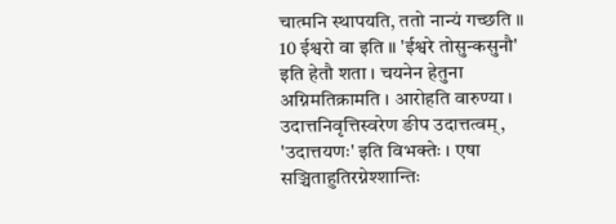चात्मनि स्थापयति, ततो नान्यं गच्छति ॥
10 ईश्वरो वा इति ॥ 'ईश्वरे तोसुन्कसुनौ' इति हेतौ शता । चयनेन हेतुना अग्निमतिक्रामति । आरोहति वारुण्या । उदात्तनिवृत्तिस्वरेण ङीप उदात्तत्वम्, 'उदात्तयणः' इति विभक्तेः । एषा सञ्चिताहुतिरग्नेश्शान्तिः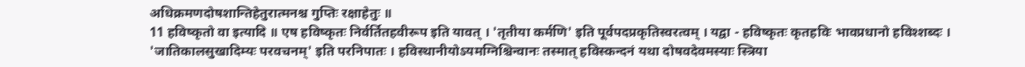अधिक्रमणदोषशान्तिहेतुरात्मनश्च गुप्तिः रक्षाहेतुः ॥
11 हविष्कृतो वा इत्यादि ॥ एष हविष्कृतः निर्वर्तितहवीरूप इति यावत् । 'तृतीया कर्मणि' इति पूर्वपदप्रकृतिस्वरत्वम् । यद्वा - हविष्कृतः कृतहविः भावप्रधानो हविश्शब्दः । 'जातिकालसुखादिम्यः परवचनम्' इति परनिपातः । हविस्थानीयोऽयमग्निश्चिन्वानः तस्मात् हविस्कन्दनं यथा दोषवदेवमस्याः स्त्रिया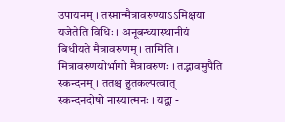उपायनम् । तस्मान्मैत्रावरुण्याऽऽमिक्षया यजेतेति विधिः । अनूबन्ध्यास्थानीयं बिधीयते मैत्रावरुणम् । तामिति । मित्रावरुणयोर्भागो मैत्रावरुणः । तद्भावमुपैति स्कन्दनम् । ततश्च हुतकल्पत्वात् स्कन्दनदोषो नास्यात्मनः । यद्वा -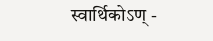स्वार्थिकोऽण् -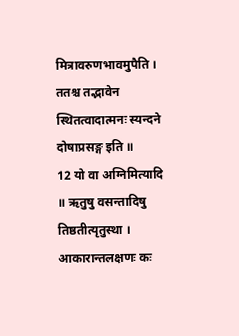मित्रावरुणभावमुपैति । ततश्च तद्भावेन स्थितत्वादात्मनः स्यन्दने दोषाप्रसङ्ग इति ॥
12 यो वा अग्निमित्यादि ॥ ऋतुषु वसन्तादिषु तिष्ठतीत्यृतुस्था । आकारान्तलक्षणः कः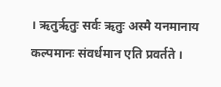। ऋतुरृतुः सर्वः ऋतुः अस्मै यनमानाय कल्पमानः संवर्धमान एति प्रवर्तते ।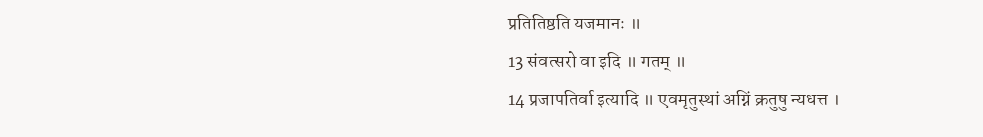प्रतितिष्ठति यजमानः ॥
13 संवत्सरो वा इदि ॥ गतम् ॥
14 प्रजापतिर्वा इत्यादि ॥ एवमृतुस्थां अग्निं क्रतुषु न्यधत्त ।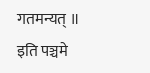गतमन्यत् ॥
इति पञ्चमे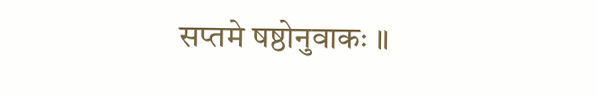सप्तमे षष्ठोनुवाकः ॥